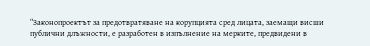“Законопроектът за предотвратяване на корупцията сред лицата, заемащи висши публични длъжности, е разработен в изпълнение на мерките, предвидени в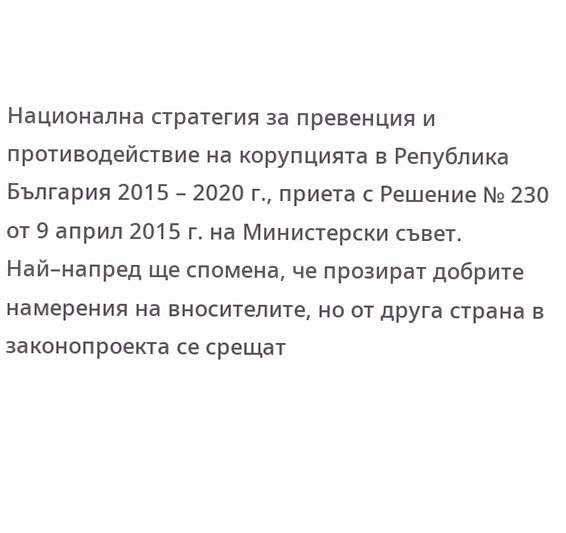Национална стратегия за превенция и противодействие на корупцията в Република България 2015 – 2020 г., приета с Решение № 230 от 9 април 2015 г. на Министерски съвет.
Най–напред ще спомена, че прозират добрите намерения на вносителите, но от друга страна в законопроекта се срещат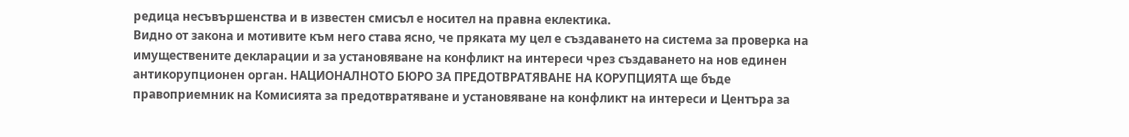редица несъвършенства и в известен смисъл е носител на правна еклектика.
Видно от закона и мотивите към него става ясно, че пряката му цел е създаването на система за проверка на имуществените декларации и за установяване на конфликт на интереси чрез създаването на нов единен антикорупционен орган. НАЦИОНАЛНОТО БЮРО ЗА ПРЕДОТВРАТЯВАНЕ НА КОРУПЦИЯТА ще бъде правоприемник на Комисията за предотвратяване и установяване на конфликт на интереси и Центъра за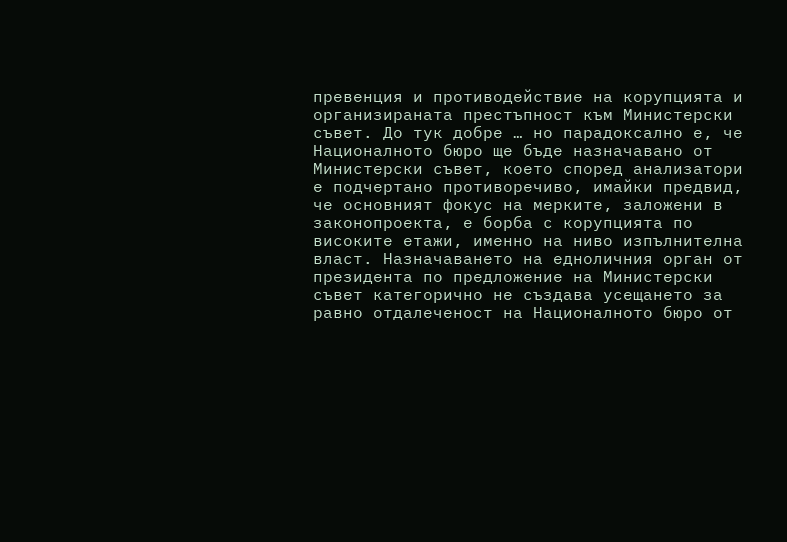превенция и противодействие на корупцията и организираната престъпност към Министерски съвет. До тук добре … но парадоксално е, че Националното бюро ще бъде назначавано от Министерски съвет, което според анализатори е подчертано противоречиво, имайки предвид, че основният фокус на мерките, заложени в законопроекта, е борба с корупцията по високите етажи, именно на ниво изпълнителна власт. Назначаването на едноличния орган от президента по предложение на Министерски съвет категорично не създава усещането за равно отдалеченост на Националното бюро от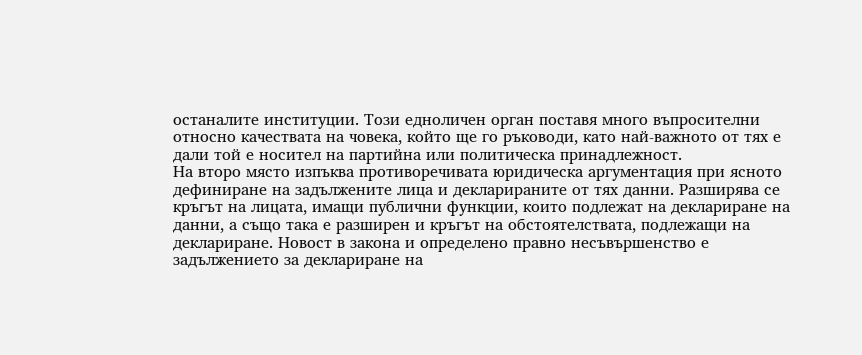останалите институции. Този едноличен орган поставя много въпросителни относно качествата на човека, който ще го ръководи, като най-важното от тях е дали той е носител на партийна или политическа принадлежност.
На второ място изпъква противоречивата юридическа аргументация при ясното дефиниране на задължените лица и декларираните от тях данни. Разширява се кръгът на лицата, имащи публични функции, които подлежат на деклариране на данни, а също така е разширен и кръгът на обстоятелствата, подлежащи на деклариране. Новост в закона и определено правно несъвършенство е задължението за деклариране на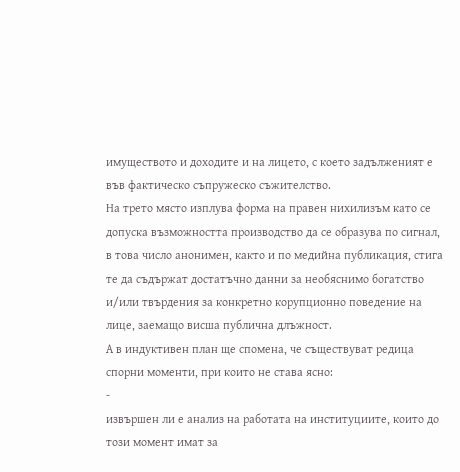имуществото и доходите и на лицето, с което задълженият е във фактическо съпружеско съжителство.
На трето място изплува форма на правен нихилизъм като се допуска възможността производство да се образува по сигнал, в това число анонимен, както и по медийна публикация, стига те да съдържат достатъчно данни за необяснимо богатство и/или твърдения за конкретно корупционно поведение на лице, заемащо висша публична длъжност.
А в индуктивен план ще спомена, че съществуват редица спорни моменти, при които не става ясно:
-
извършен ли е анализ на работата на институциите, които до този момент имат за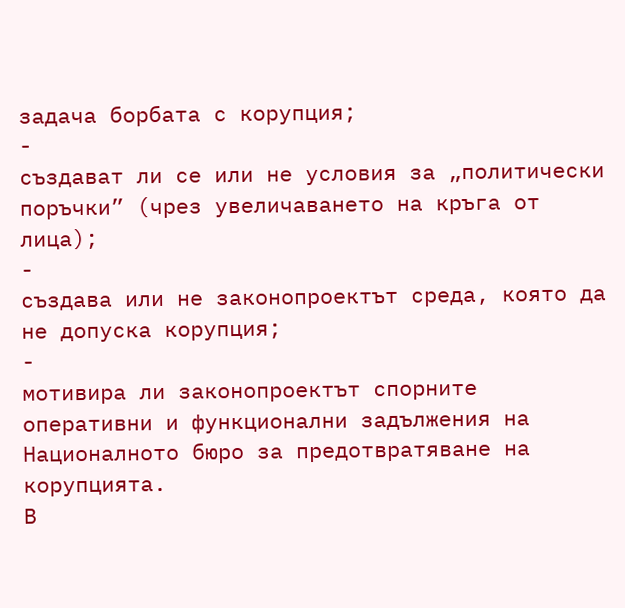задача борбата с корупция;
-
създават ли се или не условия за „политически поръчки” (чрез увеличаването на кръга от лица);
-
създава или не законопроектът среда, която да не допуска корупция;
-
мотивира ли законопроектът спорните оперативни и функционални задължения на Националното бюро за предотвратяване на корупцията.
В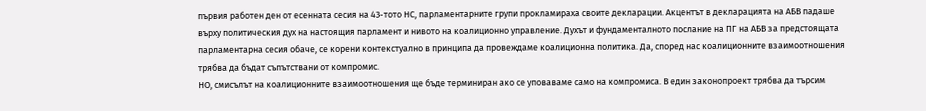първия работен ден от есенната сесия на 43-тото НС, парламентарните групи прокламираха своите декларации. Акцентът в декларацията на АБВ падаше върху политическия дух на настоящия парламент и нивото на коалиционно управление. Духът и фундаменталното послание на ПГ на АБВ за предстоящата парламентарна сесия обаче, се корени контекстуално в принципа да провеждаме коалиционна политика. Да, според нас коалиционните взаимоотношения трябва да бъдат съпътствани от компромис.
НО, смисълът на коалиционните взаимоотношения ще бъде терминиран ако се уповаваме само на компромиса. В един законопроект трябва да търсим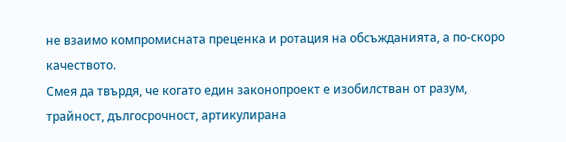не взаимо компромисната преценка и ротация на обсъжданията, а по-скоро качеството.
Смея да твърдя, че когато един законопроект е изобилстван от разум, трайност, дългосрочност, артикулирана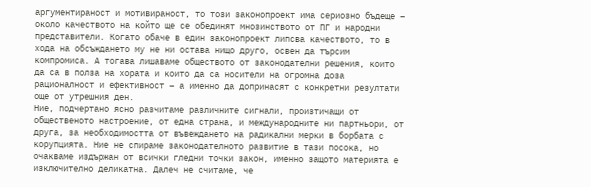аргументираност и мотивираност, то този законопроект има сериозно бъдеще – около качеството на който ще се обединят мнозинството от ПГ и народни представители. Когато обаче в един законопроект липсва качеството, то в хода на обсъждането му не ни остава нищо друго, освен да търсим компромиса. А тогава лишаваме обществото от законодателни решения, които да са в полза на хората и които да са носители на огромна доза рационалност и ефективност – а именно да допринасят с конкретни резултати още от утрешния ден.
Ние, подчертано ясно разчитаме различните сигнали, произтичащи от общественото настроение, от една страна, и международните ни партньори, от друга, за необходимостта от въвеждането на радикални мерки в борбата с корупцията. Ние не спираме законодателното развитие в тази посока, но очакваме издържан от всички гледни точки закон, именно защото материята е изключително деликатна. Далеч не считаме, че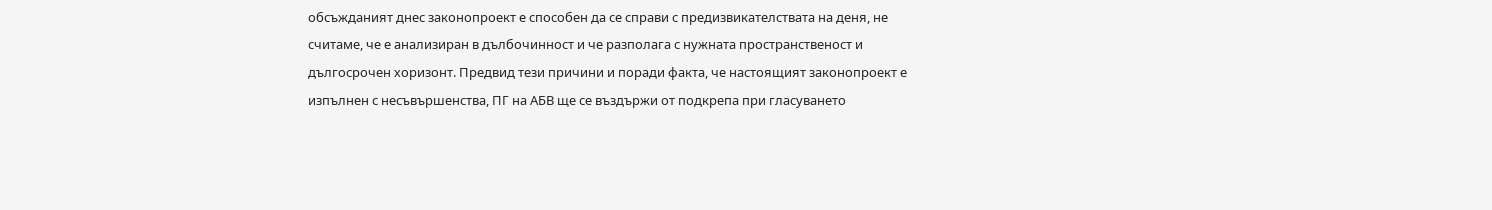обсъжданият днес законопроект е способен да се справи с предизвикателствата на деня, не считаме, че е анализиран в дълбочинност и че разполага с нужната пространственост и дългосрочен хоризонт. Предвид тези причини и поради факта, че настоящият законопроект е изпълнен с несъвършенства, ПГ на АБВ ще се въздържи от подкрепа при гласуването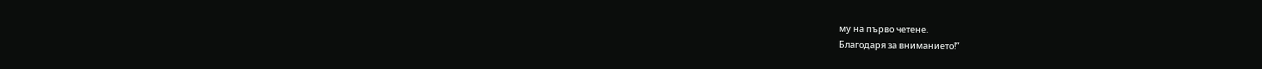му на първо четене.
Благодаря за вниманието!”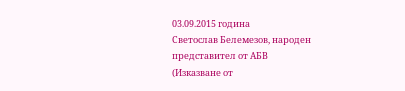03.09.2015 година
Светослав Белемезов, народен представител от АБВ
(Изказване от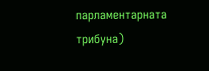парламентарната трибуна)